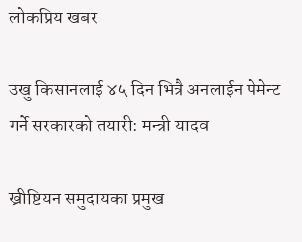लोकप्रिय खबर

उखु किसानलाई ४५ दिन भित्रै अनलाईन पेमेन्ट गर्ने सरकारको तयारी: मन्त्री यादव

ख्रीष्टियन समुदायका प्रमुख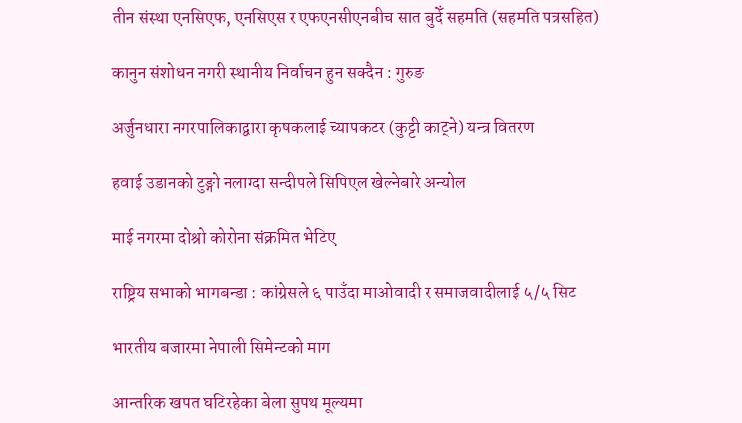तीन संस्था एनसिएफ, एनसिएस र एफएनसीएनबीच सात बुदेँ सहमति (सहमति पत्रसहित)

कानुन संशोधन नगरी स्थानीय निर्वाचन हुन सक्दैन : गुरुङ

अर्जुनधारा नगरपालिकाद्वारा कृषकलाई च्यापकटर (कुट्टी काट्ने) यन्त्र वितरण

हवाई उडानको टुङ्गो नलाग्दा सन्दीपले सिपिएल खेल्नेबारे अन्योल

माई नगरमा दोश्रो कोरोना संक्रमित भेटिए

राष्ट्रिय सभाको भागबन्डा : कांग्रेसले ६ पाउँदा माओवादी र समाजवादीलाई ५/५ सिट

भारतीय बजारमा नेपाली सिमेन्टको माग

आन्तरिक खपत घटिरहेका बेला सुपथ मूल्यमा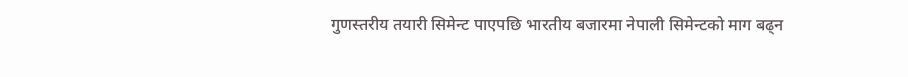गुणस्तरीय तयारी सिमेन्ट पाएपछि भारतीय बजारमा नेपाली सिमेन्टको माग बढ्न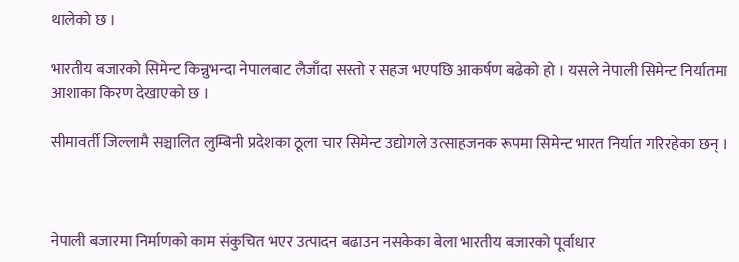थालेको छ ।

भारतीय बजारको सिमेन्ट किन्नुभन्दा नेपालबाट लैजाँदा सस्तो र सहज भएपछि आकर्षण बढेको हो । यसले नेपाली सिमेन्ट निर्यातमा आशाका किरण देखाएको छ ।

सीमावर्ती जिल्लामै सञ्चालित लुम्बिनी प्रदेशका ठूला चार सिमेन्ट उद्योगले उत्साहजनक रूपमा सिमेन्ट भारत निर्यात गरिरहेका छन् ।



नेपाली बजारमा निर्माणको काम संकुचित भएर उत्पादन बढाउन नसकेका बेला भारतीय बजारको पूर्वाधार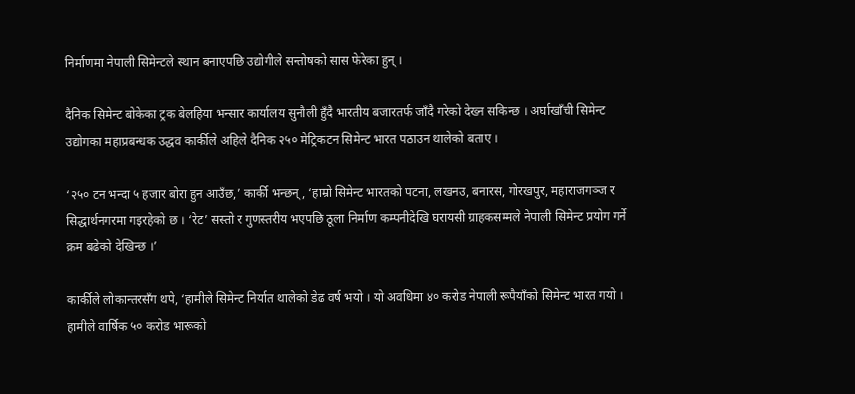निर्माणमा नेपाली सिमेन्टले स्थान बनाएपछि उद्योगीले सन्तोषको सास फेरेका हुन् ।

दैनिक सिमेन्ट बोकेका ट्रक बेलहिया भन्सार कार्यालय सुनौली हुँदै भारतीय बजारतर्फ जाँदै गरेको देख्न सकिन्छ । अर्घाखाँची सिमेन्ट उद्योगका महाप्रबन्धक उद्धव कार्कीले अहिले दैनिक २५० मेट्रिकटन सिमेन्ट भारत पठाउन थालेको बताए ।

‘२५० टन भन्दा ५ हजार बोरा हुन आउँछ,’ कार्की भन्छन्, ‘हाम्रो सिमेन्ट भारतको पटना, लखनउ, बनारस, गोरखपुर, महाराजगञ्ज र सिद्धार्थनगरमा गइरहेको छ । ‘रेट’ सस्तो र गुणस्तरीय भएपछि ठूला निर्माण कम्पनीदेखि घरायसी ग्राहकसम्मले नेपाली सिमेन्ट प्रयोग गर्ने क्रम बढेको देखिन्छ ।’

कार्कीले लोकान्तरसँग थपे, ‘हामीले सिमेन्ट निर्यात थालेको डेढ वर्ष भयो । यो अवधिमा ४० करोड नेपाली रूपैयाँको सिमेन्ट भारत गयो । हामीले वार्षिक ५० करोड भारूको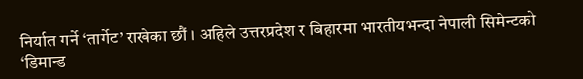निर्यात गर्ने ‘तार्गेट’ राखेका छौं । अहिले उत्तरप्रदेश र बिहारमा भारतीयभन्दा नेपाली सिमेन्टको ‘डिमान्ड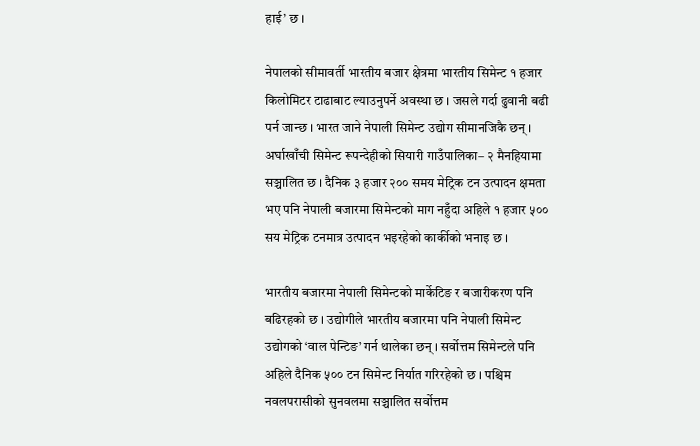हाई’ छ ।

नेपालको सीमावर्ती भारतीय बजार क्षेत्रमा भारतीय सिमेन्ट १ हजार किलोमिटर टाढाबाट ल्याउनुपर्ने अवस्था छ । जसले गर्दा ढुवानी बढी पर्न जान्छ । भारत जाने नेपाली सिमेन्ट उद्योग सीमानजिकै छन् । अर्घाखाँची सिमेन्ट रूपन्देहीको सियारी गाउँपालिका– २ मैनहियामा सञ्चालित छ । दैनिक ३ हजार २०० समय मेट्रिक टन उत्पादन क्षमता भए पनि नेपाली बजारमा सिमेन्टको माग नहुँदा अहिले १ हजार ५०० सय मेट्रिक टनमात्र उत्पादन भइरहेको कार्कीको भनाइ छ ।

भारतीय बजारमा नेपाली सिमेन्टको मार्केटिङ र बजारीकरण पनि बढिरहको छ । उद्योगीले भारतीय बजारमा पनि नेपाली सिमेन्ट उद्योगको ‘वाल पेन्टिङ’ गर्न थालेका छन् । सर्वोत्तम सिमेन्टले पनि अहिले दैनिक ५०० टन सिमेन्ट निर्यात गरिरहेको छ । पश्चिम नवलपरासीको सुनवलमा सञ्चालित सर्वोत्तम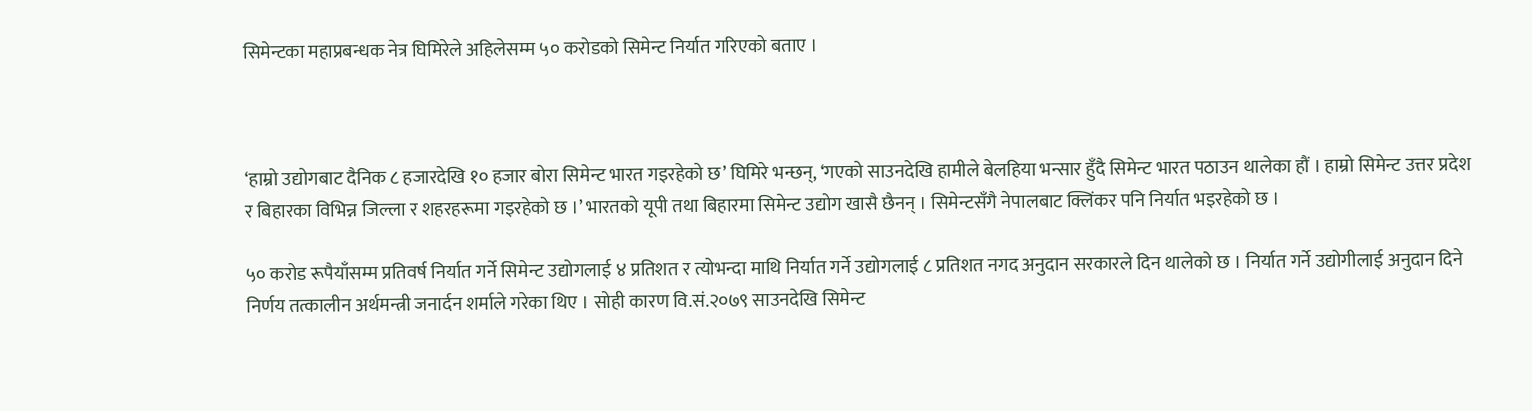सिमेन्टका महाप्रबन्धक नेत्र घिमिरेले अहिलेसम्म ५० करोडको सिमेन्ट निर्यात गरिएको बताए ।



‘हाम्रो उद्योगबाट दैनिक ८ हजारदेखि १० हजार बोरा सिमेन्ट भारत गइरहेको छ’ घिमिरे भन्छन्, ‘गएको साउनदेखि हामीले बेलहिया भन्सार हुँदै सिमेन्ट भारत पठाउन थालेका हौं । हाम्रो सिमेन्ट उत्तर प्रदेश र बिहारका विभिन्न जिल्ला र शहरहरूमा गइरहेको छ ।’ भारतको यूपी तथा बिहारमा सिमेन्ट उद्योग खासै छैनन् । सिमेन्टसँगै नेपालबाट क्लिंकर पनि निर्यात भइरहेको छ ।

५० करोड रूपैयाँसम्म प्रतिवर्ष निर्यात गर्ने सिमेन्ट उद्योगलाई ४ प्रतिशत र त्योभन्दा माथि निर्यात गर्ने उद्योगलाई ८ प्रतिशत नगद अनुदान सरकारले दिन थालेको छ । निर्यात गर्ने उद्योगीलाई अनुदान दिने निर्णय तत्कालीन अर्थमन्त्री जनार्दन शर्माले गरेका थिए । सोही कारण वि.सं.२०७९ साउनदेखि सिमेन्ट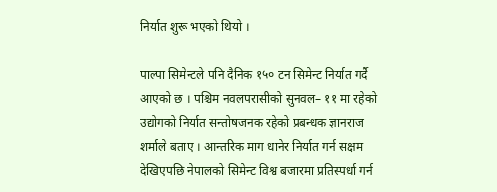निर्यात शुरू भएको थियो ।

पाल्पा सिमेन्टले पनि दैनिक १५० टन सिमेन्ट निर्यात गर्दै आएको छ । पश्चिम नवलपरासीको सुनवल– ११ मा रहेको उद्योगको निर्यात सन्तोषजनक रहेको प्रबन्धक ज्ञानराज शर्माले बताए । आन्तरिक माग धानेर निर्यात गर्न सक्षम देखिएपछि नेपालको सिमेन्ट विश्व बजारमा प्रतिस्पर्धा गर्न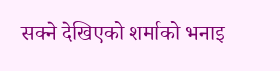सक्ने देखिएको शर्माको भनाइ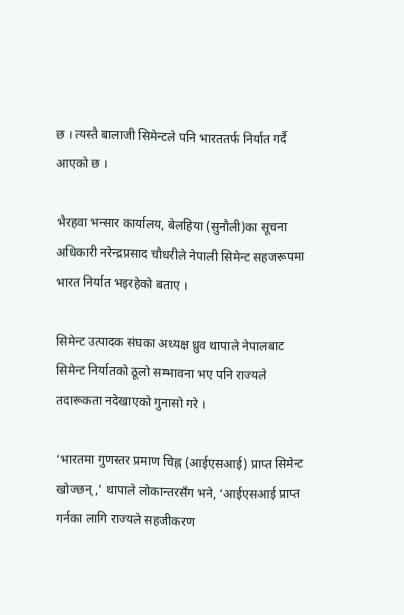छ । त्यस्तै बालाजी सिमेन्टले पनि भारततर्फ निर्यात गर्दै आएको छ ।

भैरहवा भन्सार कार्यालय, बेलहिया (सुनौली)का सूचना अधिकारी नरेन्द्रप्रसाद चौधरीले नेपाली सिमेन्ट सहजरूपमा भारत निर्यात भइरहेको बताए ।

सिमेन्ट उत्पादक संघका अध्यक्ष ध्रुव थापाले नेपालबाट सिमेन्ट निर्यातको ठूलो सम्भावना भए पनि राज्यले तदारूकता नदेखाएको गुनासो गरे ।

‘भारतमा गुणस्तर प्रमाण चिह्न (आईएसआई) प्राप्त सिमेन्ट खोज्छन्,’ थापाले लोकान्तरसँग भने, ‘आईएसआई प्राप्त गर्नका लागि राज्यले सहजीकरण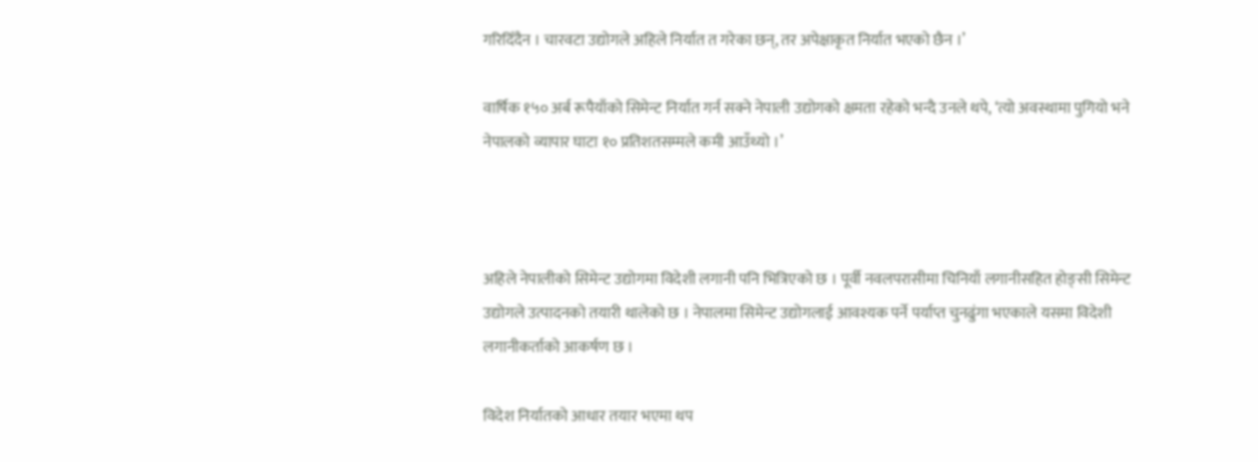गरिदिँदैन । चारवटा उद्योगले अहिले निर्यात त गरेका छन्, तर अपेक्षाकृत निर्यात भएको छैन ।’

वार्षिक १५० अर्ब रूपैयाँको सिमेन्ट निर्यात गर्न सक्ने नेपाली उद्योगको क्षमता रहेको भन्दै उनले थपे, ‘त्यो अवस्थामा पुगियो भने नेपालको व्यापार घाटा १० प्रतिशतसम्मले कमी आउँथ्यो ।’



अहिले नेपालीको सिमेन्ट उद्योगमा विदेशी लगानी पनि भित्रिएको छ । पूर्वी नवलपरासीमा चिनियाँ लगानीसहित होङ्सी सिमेन्ट उद्योगले उत्पादनको तयारी थालेको छ । नेपालमा सिमेन्ट उद्योगलाई आवश्यक पर्ने पर्याप्त चुनढुंगा भएकाले यसमा विदेशी लगानीकर्ताको आकर्षण छ ।

विदेश निर्यातको आधार तयार भएमा थप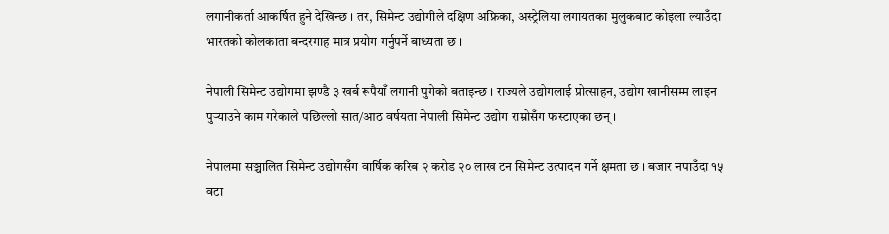लगानीकर्ता आकर्षित हुने देखिन्छ । तर, सिमेन्ट उद्योगीले दक्षिण अफ्रिका, अस्ट्रेलिया लगायतका मुलुकबाट कोइला ल्याउँदा भारतको कोलकाता बन्दरगाह मात्र प्रयोग गर्नुपर्ने बाध्यता छ ।

नेपाली सिमेन्ट उद्योगमा झण्डै ३ खर्ब रूपैयाँ लगानी पुगेको बताइन्छ । राज्यले उद्योगलाई प्रोत्साहन, उद्योग खानीसम्म लाइन पुर्‍याउने काम गरेकाले पछिल्लो सात/आठ वर्षयता नेपाली सिमेन्ट उद्योग राम्रोसँग फस्टाएका छन् ।

नेपालमा सञ्चालित सिमेन्ट उद्योगसँग वार्षिक करिब २ करोड २० लाख टन सिमेन्ट उत्पादन गर्ने क्षमता छ । बजार नपाउँदा १५ वटा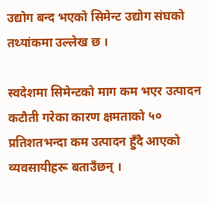उद्योग बन्द भएको सिमेन्ट उद्योग संघको तथ्यांकमा उल्लेख छ ।

स्वदेशमा सिमेन्टको माग कम भएर उत्पादन कटौती गरेका कारण क्षमताको ५० प्रतिशतभन्दा कम उत्पादन हुँदै आएको व्यवसायीहरू बताउँछन् ।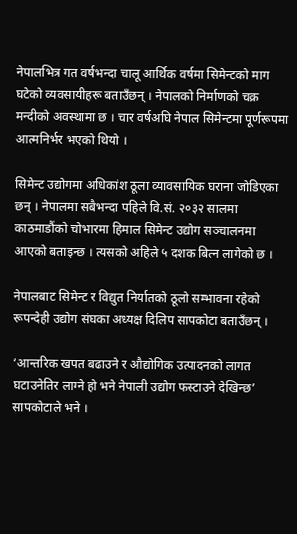नेपालभित्र गत वर्षभन्दा चालू आर्थिक वर्षमा सिमेन्टको माग घटेको व्यवसायीहरू बताउँछन् । नेपालको निर्माणको चक्र मन्दीको अवस्थामा छ । चार वर्षअघि नेपाल सिमेन्टमा पूर्णरूपमा आत्मनिर्भर भएको थियो ।

सिमेन्ट उद्योगमा अधिकांश ठूला व्यावसायिक घराना जोडिएका छन् । नेपालमा सबैभन्दा पहिले वि.सं. २०३२ सालमा काठमाडौंको चोभारमा हिमाल सिमेन्ट उद्योग सञ्चालनमा आएको बताइन्छ । त्यसको अहिले ५ दशक बित्न लागेको छ ।

नेपालबाट सिमेन्ट र विद्युत निर्यातको ठूलो सम्भावना रहेको रूपन्देही उद्योग संघका अध्यक्ष दिलिप सापकोटा बताउँछन् ।

‘आन्तरिक खपत बढाउने र औद्योगिक उत्पादनको लागत घटाउनेतिर लाग्ने हो भने नेपाली उद्योग फस्टाउने देखिन्छ’ सापकोटाले भने ।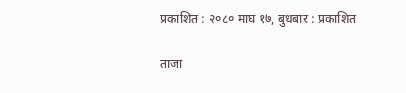प्रकाशित : २०८० माघ १७, बुधबार : प्रकाशित

ताजा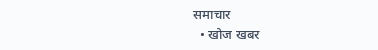समाचार
  • खोज खबर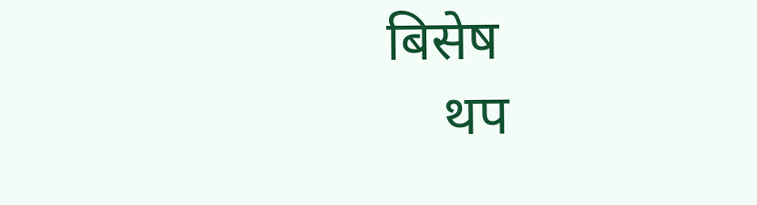बिसेष
    थप